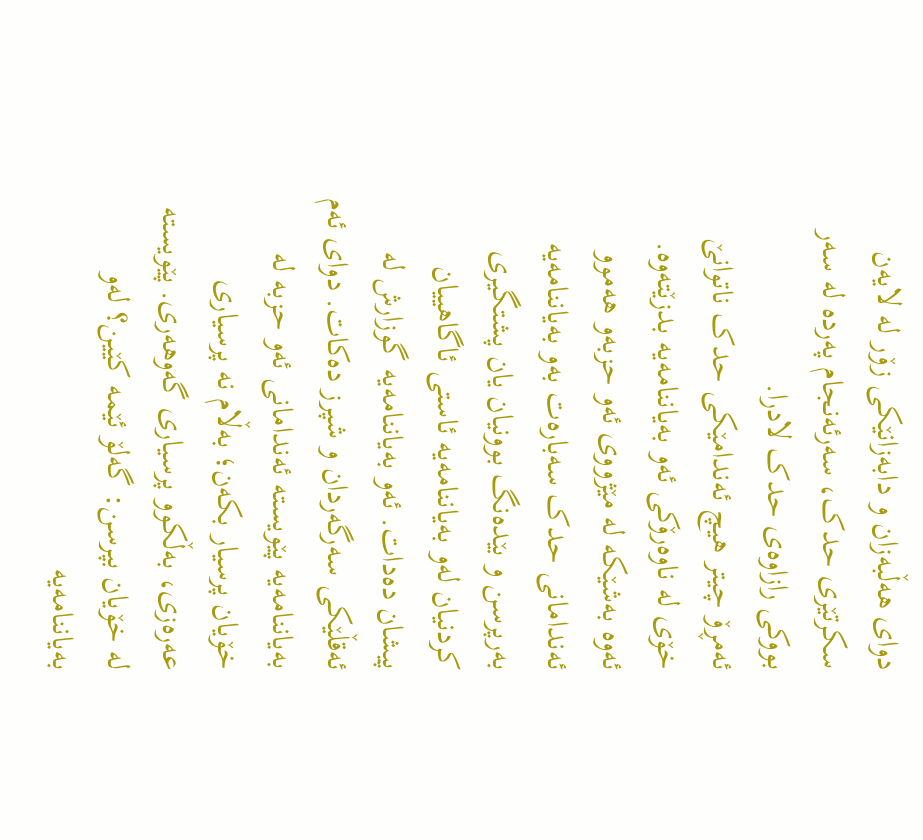دوای هەڵبەزان و دابەزانێکی زۆر لە لایەن سکرتێری حدک، سەرئەنجام پەردە لە سەر بووکی رازاوەی حدک لادرا.
ئەمڕۆ چیتر هیچ ئەندامێکی حدک ناتوانێ خۆی لە ناوەرۆکی ئەو بەیاننامەیە بدزێتەوە. ئەوە بەشێکە لە مێژووی ئەو حزبەو هەموو ئەندامانی حدک سەبارەت بەو بەیاننامەیە بەرپرسن و بێدەنگ بوونیان یان پشتگیری کردنیان لەو بەیاننامەیە ئاستی ئاگاهییان پیشان دەدات. ئەو بەیاننامەیە گوزارش لە ئەقڵێکی سەرگەردان و شپرز دەکات. دوای ئەم بەیاننامەیە پێویستە ئەندامانی ئەو حزبە لە خۆیان پرسیار بکەن؛ بەڵام نە پرسیاری عەرەزی، بەڵکوو پرسیاری گەوهەری. پێویستە لە خۆیان بپرسن: گەلۆ ئێمە کێین؟ لەو بەیاننامەیە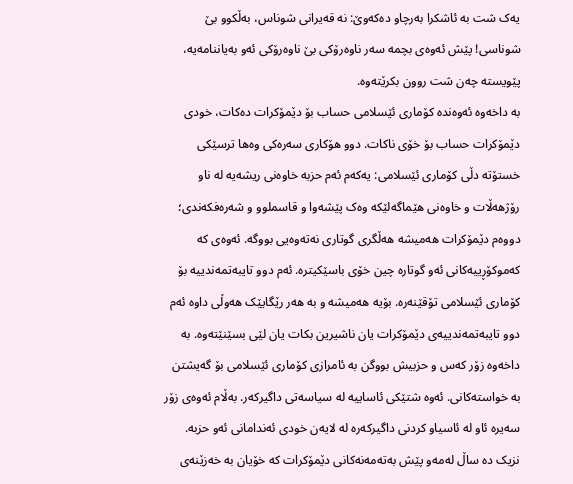یەک شت بە ئاشکرا بەرچاو دەکەوێ: نە قەیرانی شوناس، بەڵکوو بێ شوناسی! پێش ئەوەی بچمە سەر ناوەرۆکی بێ ناوەرۆکی ئەو بەیاننامەیە، پێویستە چەن شت روون بکرێتەوە.
بە داخەوە ئەوەندە کۆماری ئێسلامی حساب بۆ دێمۆکرات دەکات، خودی دێمۆکرات حساب بۆ خۆی ناکات. دوو هۆکاری سەرەکی وەها ترسێکی خستۆتە دڵی کۆماری ئێسلامی: یەکەم ئەم حزبە خاوەنی ریشەیە لە ناو رۆژهەڵات و خاوەنی هێماگەلێکە وەک پێشەوا و قاسملوو و شەرەفکەندی؛ دووەم دێمۆکرات هەمیشە هەڵگری گوتاری نەتەوەیی بووگە. ئەوەی کە کەموکۆڕییەکانی ئەو گوتارە چین خۆی باسێکیترە. ئەم دوو تایبەتمەندییە بۆ کۆماری ئێسلامی تۆقێنەرە. بۆیە هەمیشە و بە هەر رێگایێک هەوڵی داوە ئەم دوو تایبەتمەندییەی دێمۆکرات یان ناشیرین بکات یان لێی بسێنێتەوە. بە داخەوە زۆر کەس و حزبیش بووگن بە ئامرازی کۆماری ئێسلامی بۆ گەیشتن بە خواستەکانی. ئەوە شتێکی ئاساییە لە سیاسەتی داگیرکەر. بەڵام ئەوەی زۆر سەیرە ئاو لە ئاسیاو کردنی داگیرکەرە لە لایەن خودی ئەندامانی ئەو حزبە.
نزیک دە ساڵ لەمەو پێش بەتەمەنەکانی دێمۆکرات کە خۆیان بە خەزێنەی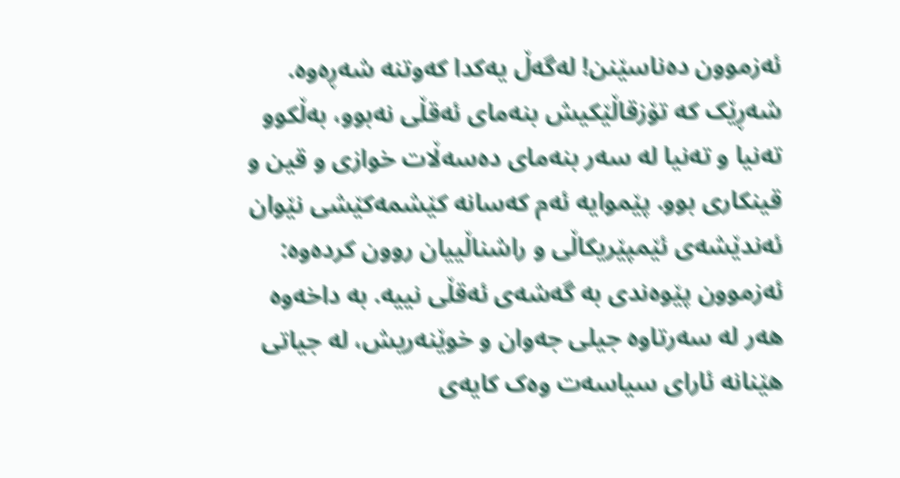ئەزموون دەناسێنن! لەگەڵ یەکدا کەوتنە شەڕەوە. شەڕێک کە تۆزقاڵێکیش بنەمای ئەقڵی نەبوو، بەڵکوو تەنیا و تەنیا لە سەر بنەمای دەسەڵات خوازی و قین و قینکاری بوو. پێموایە ئەم کەسانە کێشمەکێشی نێوان ئەندێشەی ئێمپێریکاڵی و راشناڵییان روون کردەوە: ئەزموون پێوەندی بە گەشەی ئەقڵی نییە. بە داخەوە هەر لە سەرتاوە جیلی جەوان و خوێنەریش، لە جیاتی هێنانە ئارای سیاسەت وەک کایەی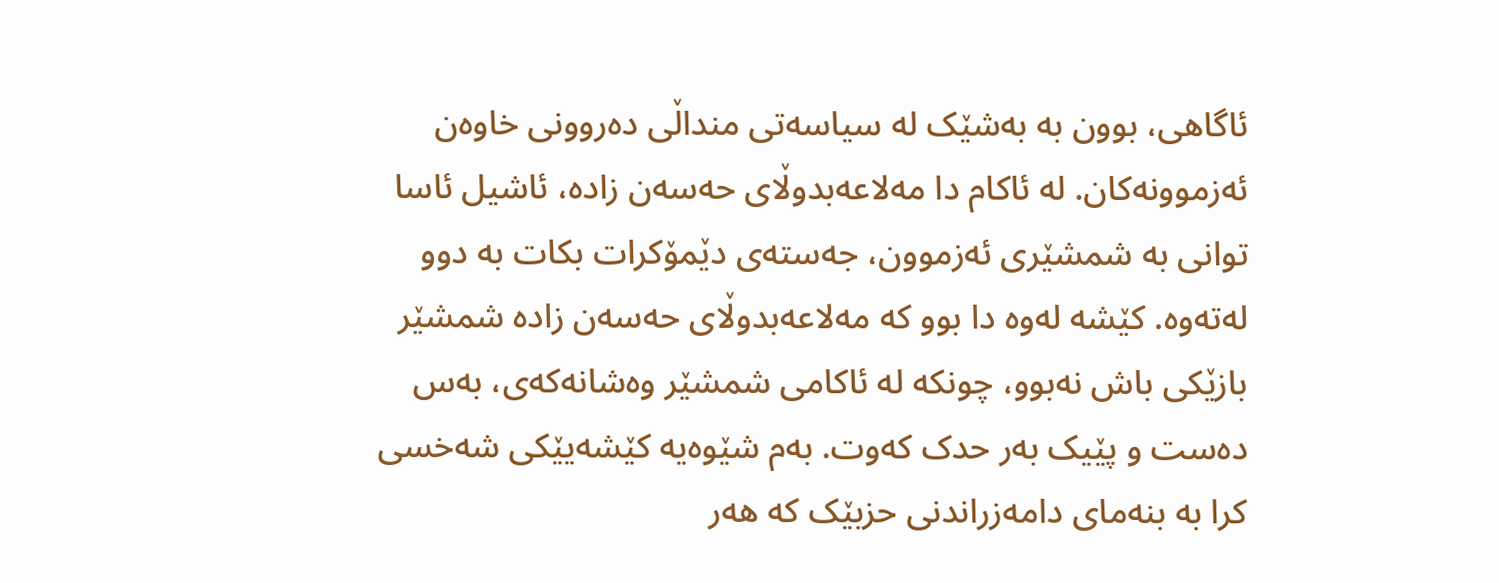ئاگاهی، بوون بە بەشێک لە سیاسەتی منداڵی دەروونی خاوەن ئەزموونەکان. لە ئاکام دا مەلاعەبدوڵای حەسەن زادە، ئاشیل ئاسا توانی بە شمشێری ئەزموون، جەستەی دێمۆکرات بکات بە دوو لەتەوە. کێشە لەوە دا بوو کە مەلاعەبدوڵای حەسەن زادە شمشێر بازێکی باش نەبوو، چونکە لە ئاکامی شمشێر وەشانەکەی، بەس دەست و پێیک بەر حدک کەوت. بەم شێوەیە کێشەیێکی شەخسی کرا بە بنەمای دامەزراندنی حزبێک کە هەر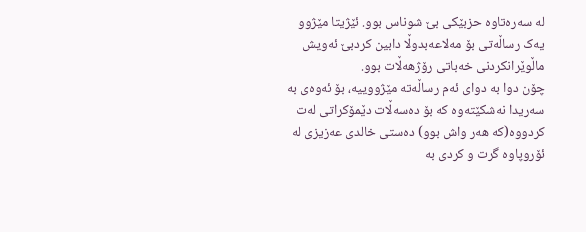لە سەرەتاوە حزبێکی بێ شوناس بوو. ئێژیتا مێژوو یەک رساڵەتی بۆ مەلاعەبدوڵا دابین کردبێ ئەویش ماڵوێرانکردنی خەباتی رۆژهەڵات بوو.
چۆن دوا بە دوای ئەم رساڵەتە مێژووییە، بۆ ئەوەی بە سەریدا نەشکێتەوە کە بۆ دەسەڵات دێمۆکراتی لەت کردووە(کە هەر واش بوو) دەستی خالدی عەزیزی لە ئۆروپاوە گرت و کردی بە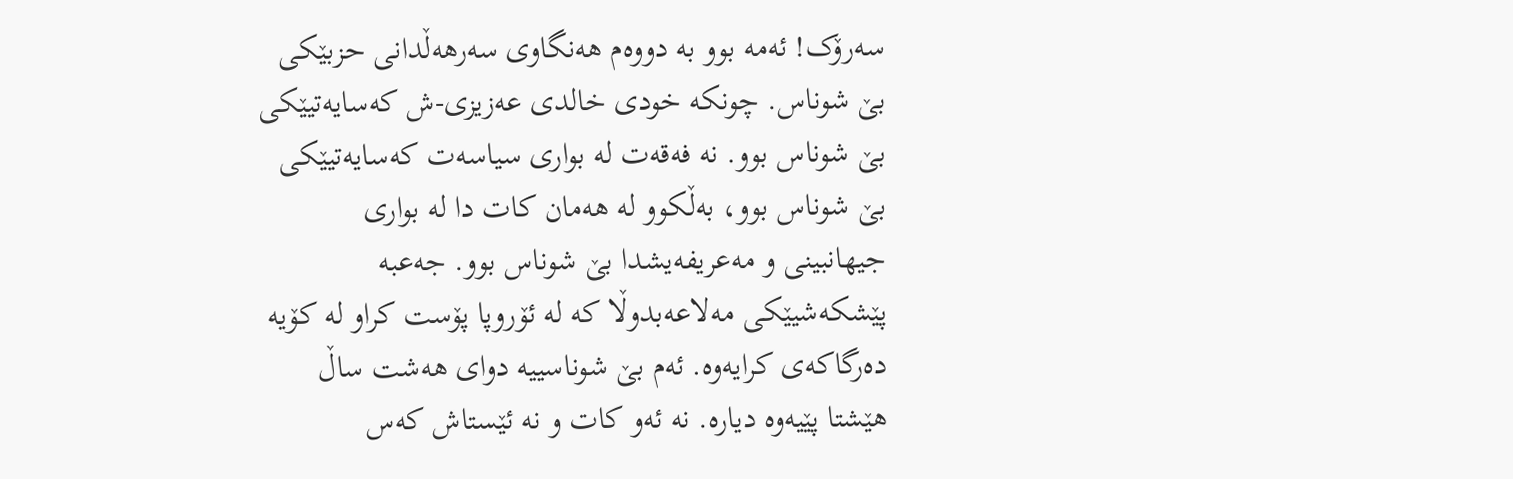سەرۆک! ئەمە بوو بە دووەم هەنگاوی سەرهەڵدانی حزبێکی بێ شوناس. چونکە خودی خالدی عەزیزی-ش کەسایەتیێکی بێ شوناس بوو. نە فەقەت لە بواری سیاسەت کەسایەتیێکی بێ شوناس بوو، بەڵکوو لە هەمان کات دا لە بواری جیهانبینی و مەعریفەیشدا بێ شوناس بوو. جەعبە پێشکەشیێکی مەلاعەبدوڵا کە لە ئۆروپا پۆست کراو لە کۆیە دەرگاکەی کرایەوە. ئەم بێ شوناسییە دوای هەشت ساڵ هێشتا پێیەوە دیارە. نە ئەو کات و نە ئێستاش کەس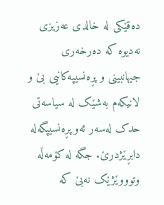دەقێکی لە خالدی عەزیزی نەدیوە کە دەرخەری جیهانبینی و پڕەنسیپەکانیی بێ و لانیکەم بەشێک لە سیاسەتی حدک لەسەر ئەو پڕەنسیپگەلە دابڕێژدرێ. جگە لە کۆمەڵە وتوووێژێک نەبێ کە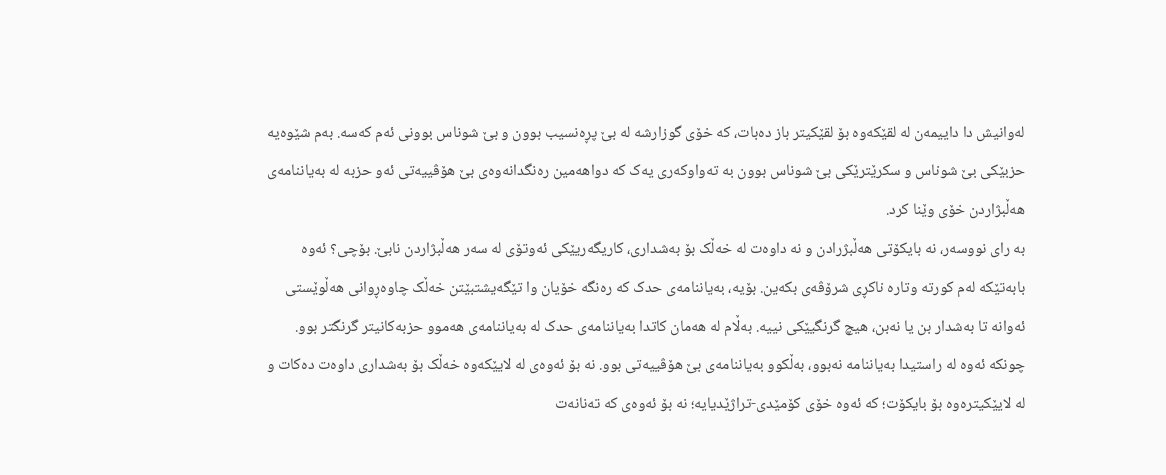لەوانیش دا داییمەن لە لقێکەوە بۆ لقێکیتر باز دەبات، کە خۆی گوزارشە لە بێ پڕەنسیب بوون و بێ شوناس بوونی ئەم کەسە. بەم شێوەیە حزبێکی بێ شوناس و سکرێترێکی بێ شوناس بوون بە تەواوکەری یەک کە دواهەمین رەنگدانەوەی بێ هۆڤییەتی ئەو حزبە لە بەیاننامەی هەڵبژاردن خۆی وێنا کرد.
بە رای نووسەر، نە بایکۆتی هەڵبژرادن و نە داوەت لە خەڵک بۆ بەشداری، کاریگەریێکی ئەوتۆی لە سەر هەڵبژاردن نابێ. بۆچی؟ ئەوە بابەتێکە لەم کورتە وتارە ناکڕی شرۆڤەی بکەین. بۆیە، بەیاننامەی حدک کە رەنگە خۆیان وا تێگەیشتبێتن خەڵک چاوەڕوانی هەڵوێستی ئەوانە تا بەشدار بن یا نەبن، هیچ گرنگیێکی نییە. بەڵام لە هەمان کاتدا بەیاننامەی حدک لە بەیاننامەی هەموو حزبەکانیتر گرنگتر بوو. چونکە ئەوە لە راستیدا بەیاننامە نەبوو، بەڵکوو بەیاننامەی بێ هۆڤییەتی بوو. نە بۆ ئەوەی لە لایێکەوە خەڵک بۆ بەشداری داوەت دەکات و لە لایێکیترەوە بۆ بایکۆت؛ کە ئەوە خۆی کۆمێدی-تراژێدیایە؛ نە بۆ ئەوەی کە تەنانەت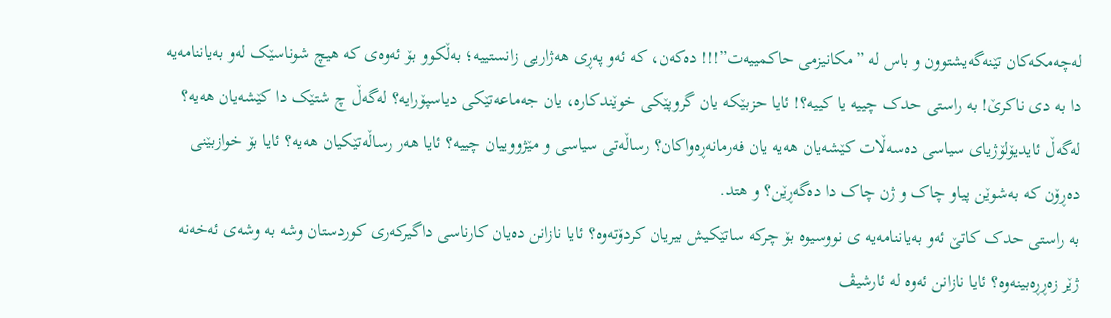لەچەمکەکان تێنەگەیشتوون و باس لە ”مکانیزمی حاکمییەت”!!! دەکەن، کە ئەو پەڕی هەژاریی زانستییە؛ بەڵکوو بۆ ئەوەی کە هیچ شوناسێک لەو بەیاننامەیە دا بە دی ناکرێ! بە راستی حدک چییە یا کییە؟! ئایا حزبێکە یان گروپێکی خوێندکارە، یان جەماعەتێکی دیاسپۆرایە؟ لەگەڵ چ شتێک دا کێشەیان هەیە؟ لەگەڵ ئایدیۆلۆژیای سیاسی دەسەڵات کێشەیان هەیە یان فەرمانەڕەواکان؟ رساڵەتی سیاسی و مێژووییان چییە؟ ئایا هەر رساڵەتێکیان هەیە؟ ئایا بۆ خوازبێنی دەڕۆن کە بەشوێن پیاو چاک و ژن چاک دا دەگەڕێن؟ و هتد.
بە راستی حدک کاتێ ئەو بەیاننامەیە ی نووسیوە بۆ چرکە ساتێکیش بیریان کردۆتەوە؟ ئایا نازانن دەیان کارناسی داگیرکەری کوردستان وشە بە وشەی ئەخەنە ژێر زەڕڕەبینەوە؟ ئایا نازانن ئەوە لە ئارشیڤ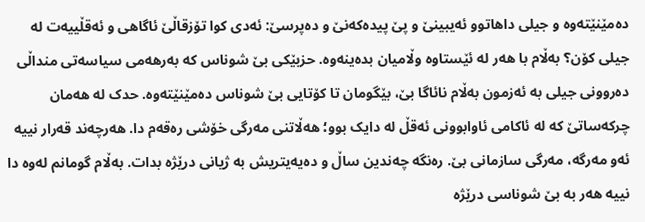دەمێنێتەوە و جیلی داهاتوو ئەیبینێ و پێ پیدەکەنێ و دەپرسێ: ئەدی کوا تۆزقاڵێ ئاگاهی و ئەقڵییەت لە جیلی کۆن؟ بەڵام با هەر لە ئێستاوە وڵامیان بدەینەوە. حزبێکی بێ شوناس کە بەرهەمی سیاسەتی منداڵی دەروونی جیلی بە ئەزمون بەڵام نائاگا بێ، بێگومان تا کۆتایی بێ شوناس دەمێنێتەوە. حدک لە هەمان چرکەساتێ کە لە ئاکامی ئاوابوونی ئەقڵ لە دایک بوو؛ هەڵاتنی مەرگی خۆشی رەقەم دا. هەرچەند قەرار نییە ئەو مەرگە، مەرگی سازمانی بێ. رەنگە چەندین ساڵ و دەیەیتریش بە ژیانی درێژە بدات. بەڵام گومانم لەوە دا نییە هەر بە بێ شوناسی درێژە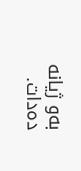بەو ژیانە دەدات.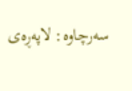سەرچاوە: لاپەڕەی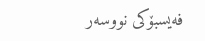فەیسبۆکی نووسەر